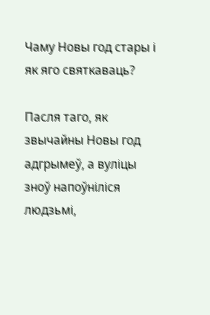Чаму Новы год стары і як яго святкаваць?

Пасля таго, як звычайны Новы год адгрымеў, а вуліцы зноў напоўніліся людзьмі,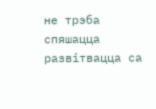не трэба спяшацца развітвацца са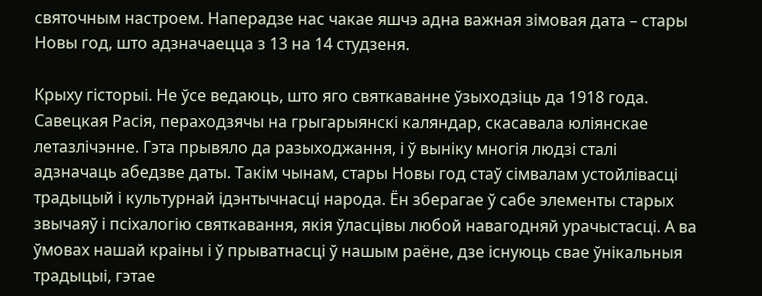святочным настроем. Наперадзе нас чакае яшчэ адна важная зімовая дата – стары Новы год, што адзначаецца з 13 на 14 студзеня.

Крыху гісторыі. Не ўсе ведаюць, што яго святкаванне ўзыходзіць да 1918 года. Савецкая Расія, пераходзячы на грыгарыянскі каляндар, скасавала юліянскае летазлічэнне. Гэта прывяло да разыходжання, і ў выніку многія людзі сталі адзначаць абедзве даты. Такім чынам, стары Новы год стаў сімвалам устойлівасці традыцый і культурнай ідэнтычнасці народа. Ён зберагае ў сабе элементы старых звычаяў і псіхалогію святкавання, якія ўласцівы любой навагодняй урачыстасці. А ва ўмовах нашай краіны і ў прыватнасці ў нашым раёне, дзе існуюць свае ўнікальныя традыцыі, гэтае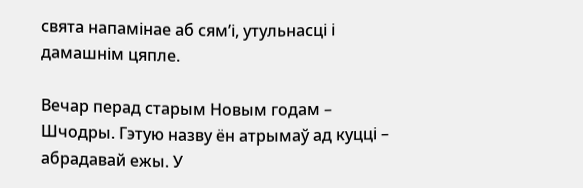свята напамінае аб сям’і, утульнасці і дамашнім цяпле.

Вечар перад старым Новым годам – Шчодры. Гэтую назву ён атрымаў ад куцці – абрадавай ежы. У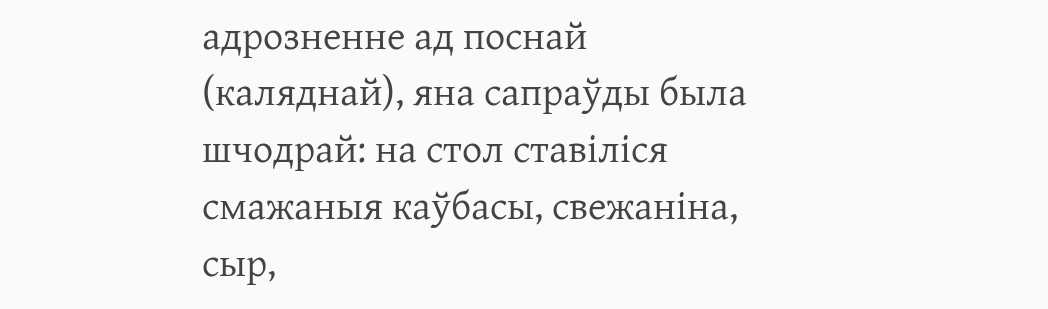адрозненне ад поснай (каляднай), яна сапраўды была шчодрай: на стол ставіліся смажаныя каўбасы, свежаніна, сыр,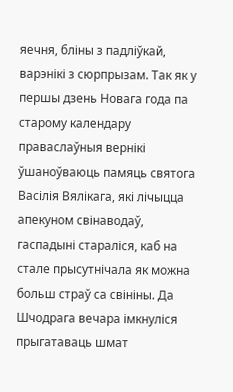яечня, бліны з падліўкай, варэнікі з сюрпрызам. Так як у першы дзень Новага года па старому календару праваслаўныя вернікі ўшаноўваюць памяць святога Васілія Вялікага, які лічыцца апекуном свінаводаў, гаспадыні стараліся, каб на стале прысутнічала як можна больш страў са свініны. Да Шчодрага вечара імкнуліся прыгатаваць шмат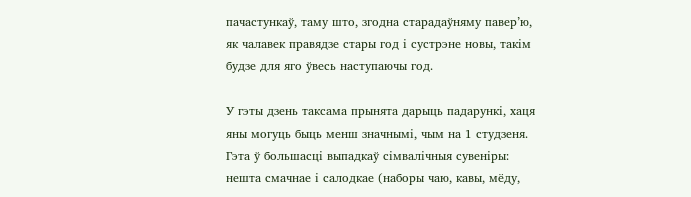пачастункаў, таму што, згодна старадаўняму павер’ю, як чалавек правядзе стары год і сустрэне новы, такім будзе для яго ўвесь наступаючы год.

У гэты дзень таксама прынята дарыць падарункі, хаця яны могуць быць менш значнымі, чым на 1 студзеня. Гэта ў большасці выпадкаў сімвалічныя сувеніры: нешта смачнае і салодкае (наборы чаю, кавы, мёду,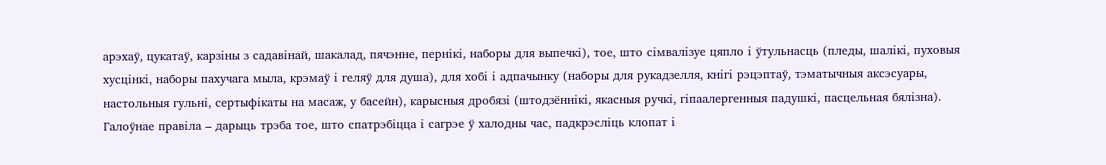арэхаў, цукатаў, карзіны з садавінай, шакалад, пячэнне, пернікі, наборы для выпечкі), тое, што сімвалізуе цяпло і ўтульнасць (пледы, шалікі, пуховыя хусцінкі, наборы пахучага мыла, крэмаў і геляў для душа), для хобі і адпачынку (наборы для рукадзелля, кнігі рэцэптаў, тэматычныя аксэсуары, настольныя гульні, сертыфікаты на масаж, у басейн), карысныя дробязі (штодзённікі, якасныя ручкі, гіпаалергенныя падушкі, пасцельная бялізна). Галоўнае правіла – дарыць трэба тое, што спатрэбіцца і сагрэе ў халодны час, падкрэсліць клопат і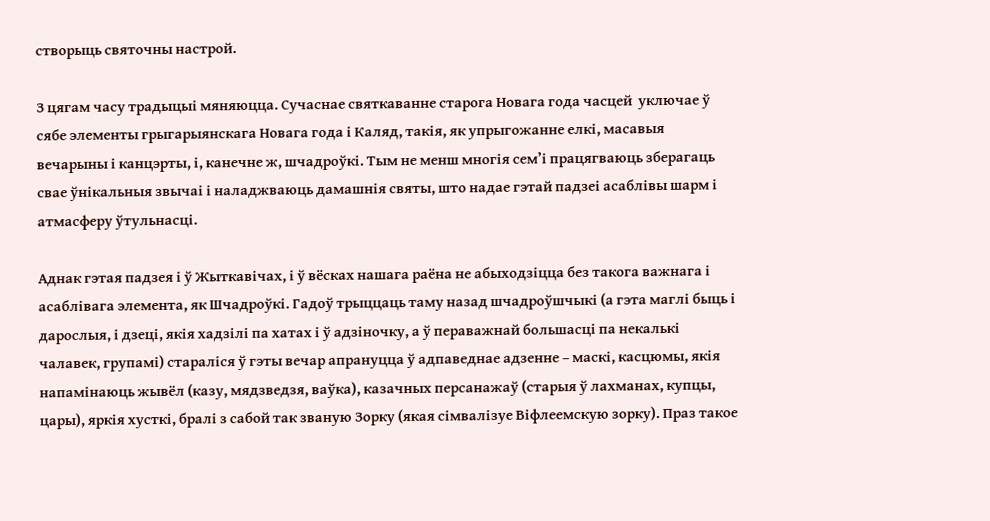створыць святочны настрой.

З цягам часу традыцыі мяняюцца. Сучаснае святкаванне старога Новага года часцей  уключае ў сябе элементы грыгарыянскага Новага года і Каляд, такія, як упрыгожанне елкі, масавыя вечарыны і канцэрты, і, канечне ж, шчадроўкі. Тым не менш многія сем’і працягваюць зберагаць свае ўнікальныя звычаі і наладжваюць дамашнія святы, што надае гэтай падзеі асаблівы шарм і атмасферу ўтульнасці.

Аднак гэтая падзея і ў Жыткавічах, і ў вёсках нашага раёна не абыходзіцца без такога важнага і асаблівага элемента, як Шчадроўкі. Гадоў трыццаць таму назад шчадроўшчыкі (а гэта маглі быць і дарослыя, і дзеці, якія хадзілі па хатах і ў адзіночку, а ў пераважнай большасці па некалькі чалавек, групамі) стараліся ў гэты вечар апрануцца ў адпаведнае адзенне – маскі, касцюмы, якія напамінаюць жывёл (казу, мядзведзя, ваўка), казачных персанажаў (старыя ў лахманах, купцы, цары), яркія хусткі, бралі з сабой так званую Зорку (якая сімвалізуе Віфлеемскую зорку). Праз такое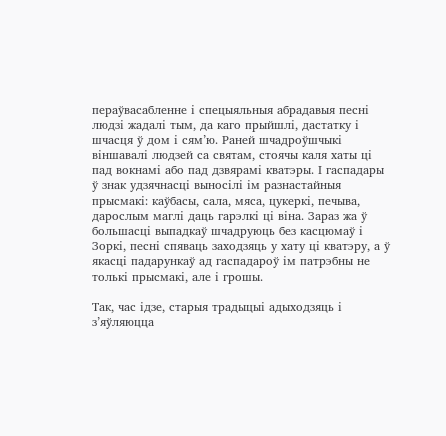пераўвасабленне і спецыяльныя абрадавыя песні людзі жадалі тым, да каго прыйшлі, дастатку і шчасця ў дом і сям’ю. Раней шчадроўшчыкі віншавалі людзей са святам, стоячы каля хаты ці пад вокнамі або пад дзвярамі кватэры. І гаспадары ў знак удзячнасці выносілі ім разнастайныя прысмакі: каўбасы, сала, мяса, цукеркі, печыва, дарослым маглі даць гарэлкі ці віна. Зараз жа ў большасці выпадкаў шчадруюць без касцюмаў і Зоркі, песні спяваць заходзяць у хату ці кватэру, а ў якасці падарункаў ад гаспадароў ім патрэбны не толькі прысмакі, але і грошы.

Так, час ідзе, старыя традыцыі адыходзяць і з’яўляюцца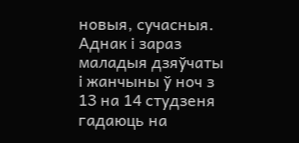новыя, сучасныя. Аднак і зараз маладыя дзяўчаты і жанчыны ў ноч з 13 на 14 студзеня гадаюць на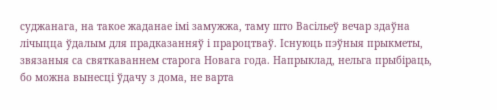суджанага, на такое жаданае імі замужжа, таму што Васільеў вечар здаўна лічыцца ўдалым для прадказанняў і прароцтваў. Існуюць пэўныя прыкметы, звязаныя са святкаваннем старога Новага года. Напрыклад, нельга прыбіраць, бо можна вынесці ўдачу з дома, не варта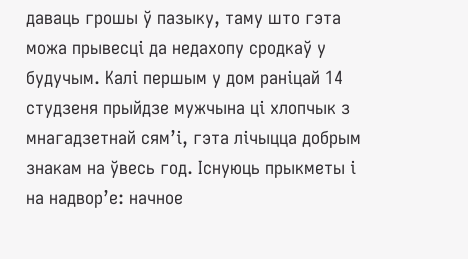даваць грошы ў пазыку, таму што гэта можа прывесці да недахопу сродкаў у будучым. Калі першым у дом раніцай 14 студзеня прыйдзе мужчына ці хлопчык з мнагадзетнай сям’і, гэта лічыцца добрым знакам на ўвесь год. Існуюць прыкметы і на надвор’е: начное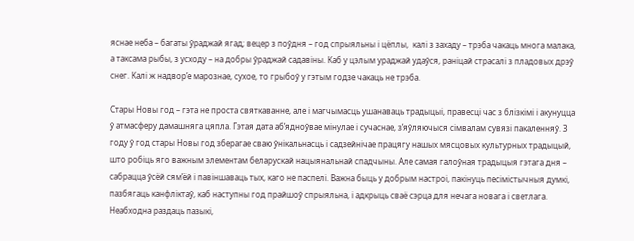яснае неба – багаты ўраджай ягад; вецер з поўдня – год спрыяльны і цёплы,  калі з захаду – трэба чакаць многа малака, а таксама рыбы, з усходу – на добры ўраджай садавіны. Каб у цэлым ураджай удаўся, раніцай страсалі з пладовых дрэў снег. Калі ж надвор’е марознае, сухое, то грыбоў у гэтым годзе чакаць не трэба.

Стары Новы год – гэта не проста святкаванне, але і магчымасць ушанаваць традыцыі, правесці час з блізкімі і акунуцца ў атмасферу дамашняга цяпла. Гэтая дата аб’ядноўвае мінулае і сучаснае, з’яўляючыся сімвалам сувязі пакаленняў. З году ў год стары Новы год зберагае сваю ўнікальнасць і садзейнічае працягу нашых мясцовых культурных традыцый, што робіць яго важным элементам беларускай нацыянальнай спадчыны. Але самая галоўная традыцыя гэтага дня – сабрацца ўсёй сям’ёй і павіншаваць тых, каго не паспелі. Важна быць у добрым настроі, пакінуць песімістычныя думкі, пазбягаць канфліктаў, каб наступны год прайшоў спрыяльна, і адкрыць сваё сэрца для нечага новага і светлага. Неабходна раздаць пазыкі,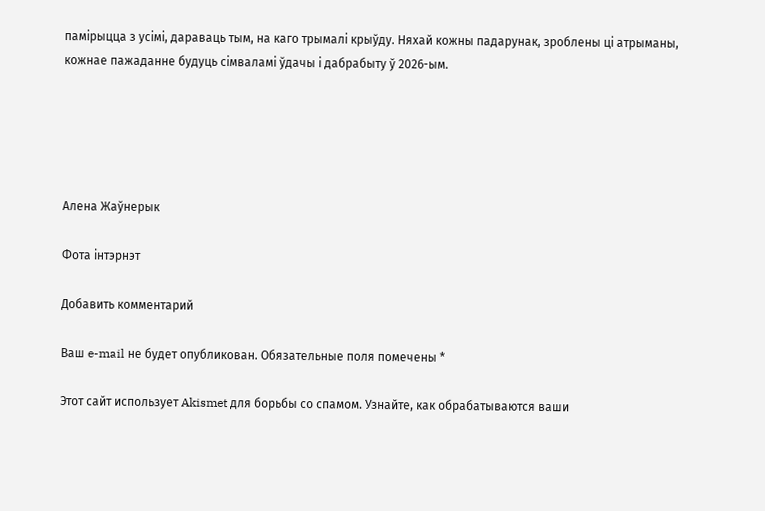памірыцца з усімі, дараваць тым, на каго трымалі крыўду. Няхай кожны падарунак, зроблены ці атрыманы, кожнае пажаданне будуць сімваламі ўдачы і дабрабыту ў 2026-ым.





Алена Жаўнерык

Фота інтэрнэт

Добавить комментарий

Ваш e-mail не будет опубликован. Обязательные поля помечены *

Этот сайт использует Akismet для борьбы со спамом. Узнайте, как обрабатываются ваши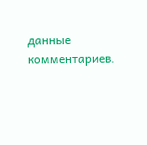данные комментариев.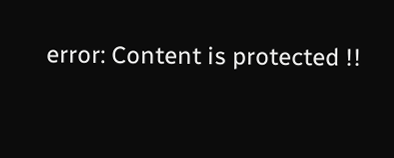error: Content is protected !!